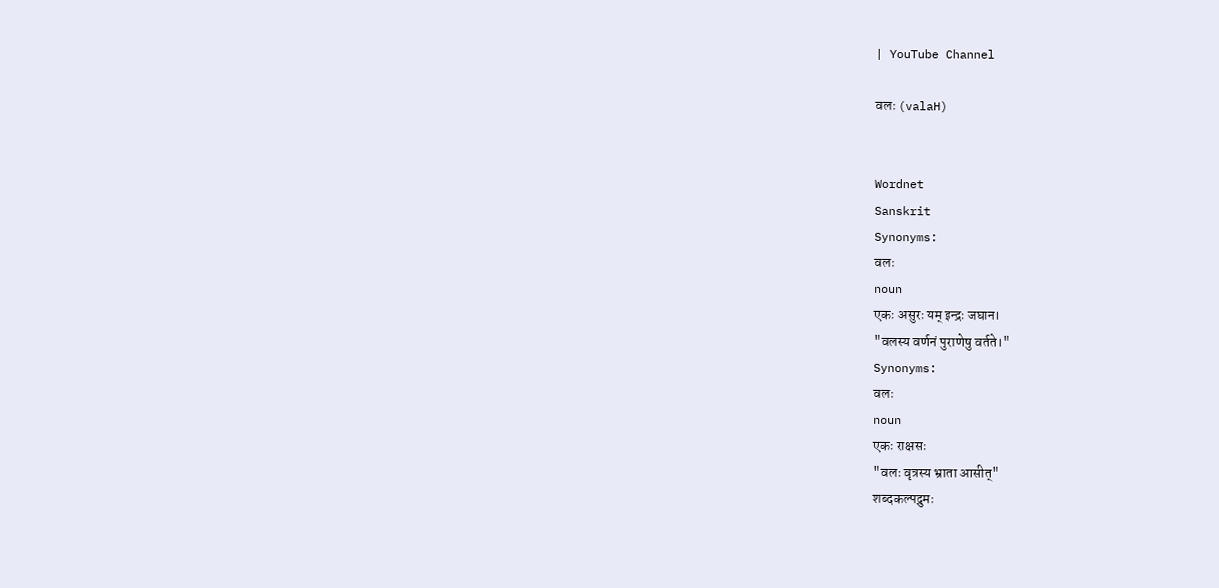| YouTube Channel

वलः (valaH)


Wordnet
Sanskrit
Synonyms:
वलः
noun
एकः असुरः यम् इन्द्रः जघान।
"वलस्य वर्णनं पुराणेषु वर्तते।"
Synonyms:
वलः
noun
एकः राक्षसः
"वलः वृत्रस्य भ्राता आसीत्"
शब्दकल्पद्रुमः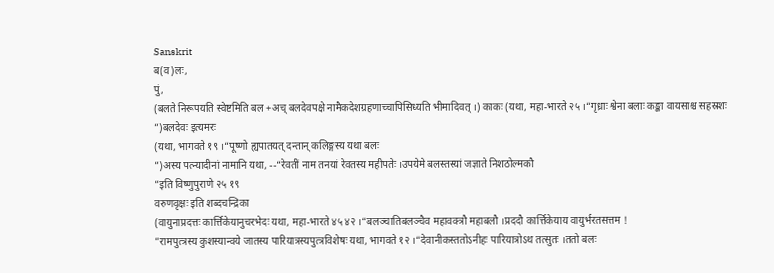Sanskrit
ब(व)लः,
पुं,
(बलते निरूपयति स्वेष्टमिति बल +अच् बलदेवपक्षे नामैकदेशग्रहणाच्चापिसिध्यति भीमादिवत् ।) काकः (यथा, महा-भारते २५ ।“गृध्राः श्वेना बलाः कङ्का वायसाश्च सहस्रशः
”)बलदेवः इत्यमरः
(यथा, भागवते १९ ।“पूष्णो ह्यपातयत् दन्तान् कलिङ्गस्य यथा बलः
”)अस्य पत्न्यादीनां नामानि यथा, --“रेवतीं नाम तनयां रेवतस्य महीपतेः ।उपयेमे बलस्तस्यां जज्ञाते निशठोल्मकौ
”इति विष्णुपुराणे २५ १९
वरुणवृक्षः इति शब्दचन्द्रिका
(वायुनाप्रदत्तः कार्त्तिकेयानुचरभेदः यथा, महा-भारते ४५ ४२ ।“बलञ्चातिबलञ्चैव महावक्त्रौ महाबलौ ।प्रददौ कार्त्तिकेयाय वायुर्भरतसत्तम !
”रामपुत्त्रस्य कुशस्यान्वये जातस्य पारियात्रस्यपुत्त्रविशेषः यथा, भागवते १२ ।“देवानीकस्ततोऽनीहः पारियात्रोऽथ तत्सुतः ।ततो बलः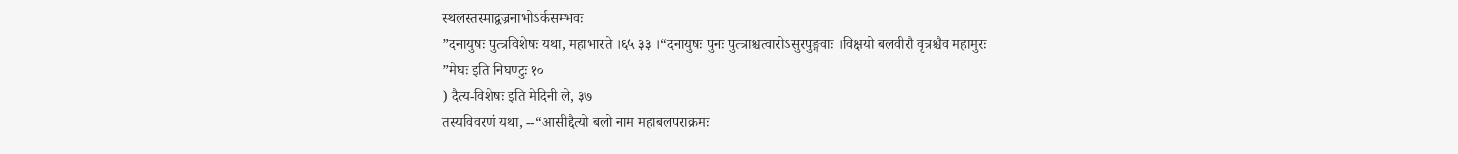स्थलस्तस्माद्वज्रनाभोऽर्कसम्भवः
”दनायुषः पुत्त्रविशेषः यथा, महाभारते ।६५ ३३ ।“दनायुषः पुनः पुत्त्राश्चत्वारोऽसुरपुङ्गवाः ।विक्षयो बलवीरौ वृत्रश्चैव महामुरः
”मेघः इति निघण्टुः १०
) दैत्य-विशेषः इति मेदिनी ले, ३७
तस्यविवरणं यथा, --“आसीद्दैत्यो बलो नाम महाबलपराक्रमः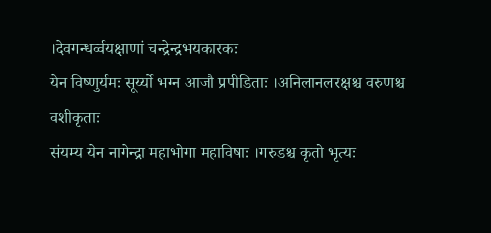।देवगन्धर्व्वयक्षाणां चन्द्रेन्द्रभयकारकः
येन विष्णुर्यमः सूर्य्यो भग्न आजौ प्रपीडिताः ।अनिलानलरक्षश्च वरुणश्च वशीकृताः
संयम्य येन नागेन्द्रा महाभोगा महाविषाः ।गरुडश्च कृतो भृत्यः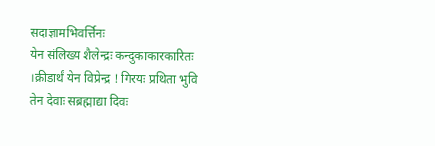सदाज्ञामभिवर्त्तिनः
येन संलिख्य शैलेन्द्रः कन्दुकाकारकारितः ।क्रीडार्थं येन विप्रेन्द्र ! गिरयः प्रथिता भुवि
तेन देवाः सब्रह्माद्या दिवः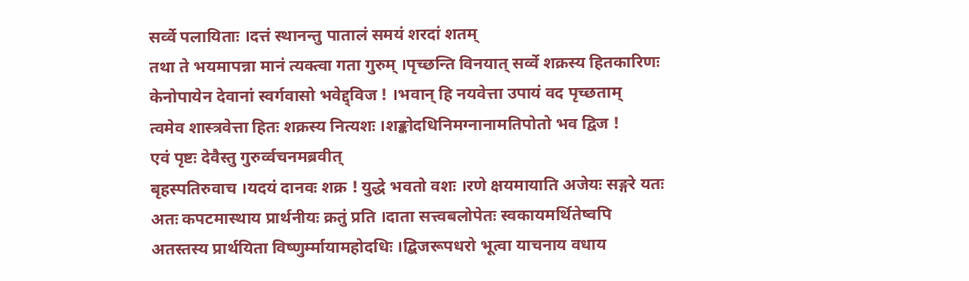सर्व्वे पलायिताः ।दत्तं स्थानन्तु पातालं समयं शरदां शतम्
तथा ते भयमापन्ना मानं त्यक्त्वा गता गुरुम् ।पृच्छन्ति विनयात् सर्व्वे शक्रस्य हितकारिणः
केनोपायेन देवानां स्वर्गवासो भवेद्द्विज ! ।भवान् हि नयवेत्ता उपायं वद पृच्छताम्
त्वमेव शास्त्रवेत्ता हितः शक्रस्य नित्यशः ।शङ्कोदधिनिमग्नानामतिपोतो भव द्विज !
एवं पृष्टः देवैस्तु गुरुर्व्वचनमब्रवीत्
बृहस्पतिरुवाच ।यदयं दानवः शक्र ! युद्धे भवतो वशः ।रणे क्षयमायाति अजेयः सङ्गरे यतः
अतः कपटमास्थाय प्रार्थनीयः क्रतुं प्रति ।दाता सत्त्वबलोपेतः स्वकायमर्थितेष्वपि
अतस्तस्य प्रार्थयिता विष्णुर्म्मायामहोदधिः ।द्बिजरूपधरो भूत्वा याचनाय वधाय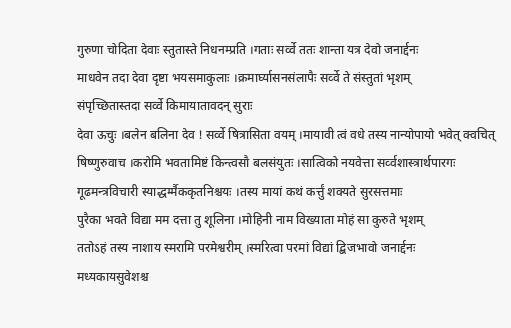गुरुणा चोदिता देवाः स्तुतास्ते निधनम्प्रति ।गताः सर्व्वे ततः शान्ता यत्र देवो जनार्द्दनः
माधवेन तदा देवा दृष्टा भयसमाकुलाः ।क्रमार्घ्यासनसंलापैः सर्व्वे ते संस्तुतां भृशम्
संपृच्छितास्तदा सर्व्वे किमायातावदन् सुराः
देवा ऊचुः ।बलेन बलिना देव ! सर्व्वे षित्रासिता वयम् ।मायावी त्वं वधे तस्य नान्योपायो भवेत् क्वचित्
षिष्णुरुवाच ।करोमि भवतामिष्टं किन्त्वसौ बलसंयुतः ।सात्विको नयवेत्ता सर्व्वशास्त्रार्थपारगः
गूढमन्त्रविचारी स्याद्धर्म्मैककृतनिश्चयः ।तस्य मायां कथं कर्त्तुं शक्यते सुरसत्तमाः
पुरैका भवते विद्या मम दत्ता तु शूलिना ।मोहिनी नाम विख्याता मोहं सा कुरुते भृशम्
ततोऽहं तस्य नाशाय स्मरामि परमेश्वरीम् ।स्मरित्वा परमां विद्यां द्बिजभावो जनार्द्दनः
मध्यकायसुवेशश्च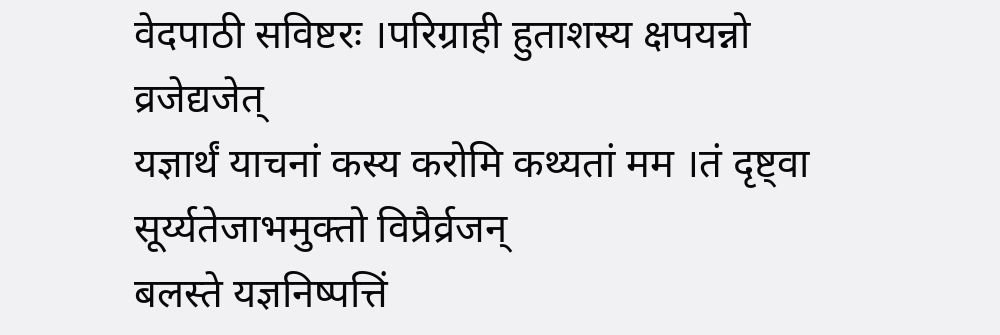वेदपाठी सविष्टरः ।परिग्राही हुताशस्य क्षपयन्नो व्रजेद्यजेत्
यज्ञार्थं याचनां कस्य करोमि कथ्यतां मम ।तं दृष्ट्वा सूर्य्यतेजाभमुक्तो विप्रैर्व्रजन्
बलस्ते यज्ञनिष्पत्तिं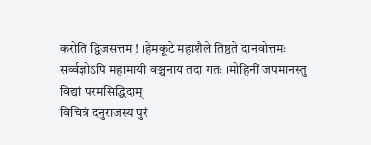करोति द्विजसत्तम ! ।हेमकूटे महाशैले तिष्ठते दानवोत्तमः
सर्व्वज्ञोऽपि महामायी वञ्चनाय तदा गतः ।मोहिनीं जपमानस्तु विद्यां परमसिद्धिदाम्
विचित्रं दनुराजस्य पुरं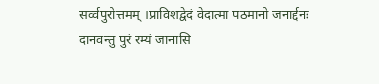सर्व्वपुरोत्तमम् ।प्राविशद्वेदं वेदात्मा पठमानो जनार्द्दनः
दानवन्तु पुरं रम्यं जानासि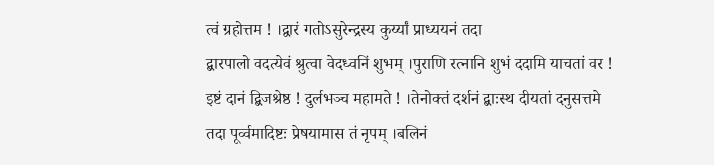त्वं ग्रहोत्तम ! ।द्वारं गतोऽसुरेन्द्रस्य कुर्य्यां प्राध्ययनं तदा
द्बारपालो वदत्येवं श्रुत्वा वेदध्वनिं शुभम् ।पुराणि रत्नानि शुभं ददामि याचतां वर !
इष्टं दानं द्बिजश्रेष्ठ ! दुर्लभञ्च महामते ! ।तेनोक्तं दर्शनं द्बाःस्थ दीयतां दनुसत्तमे
तदा पूर्व्वमादिष्टः प्रेषयामास तं नृपम् ।बलिनं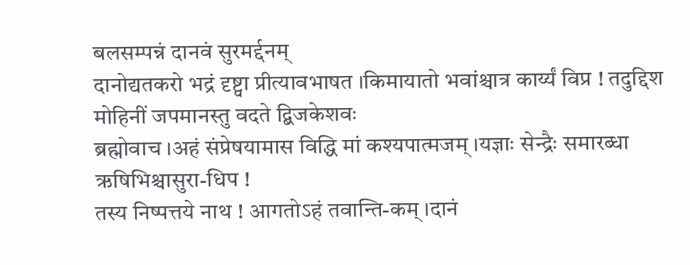बलसम्पन्नं दानवं सुरमर्द्दनम्
दानोद्यतकरो भद्रं दृष्ट्वा प्रीत्यावभाषत ।किमायातो भवांश्चात्र कार्य्यं विप्र ! तदुद्दिश
मोहिनीं जपमानस्तु वदते द्बिजकेशवः
ब्रह्मोवाच ।अहं संप्रेषयामास विद्धि मां कश्यपात्मजम् ।यज्ञाः सेन्द्रैः समारब्धा ऋषिभिश्चासुरा-धिप !
तस्य निष्पत्तये नाथ ! आगतोऽहं तवान्ति-कम् ।दानं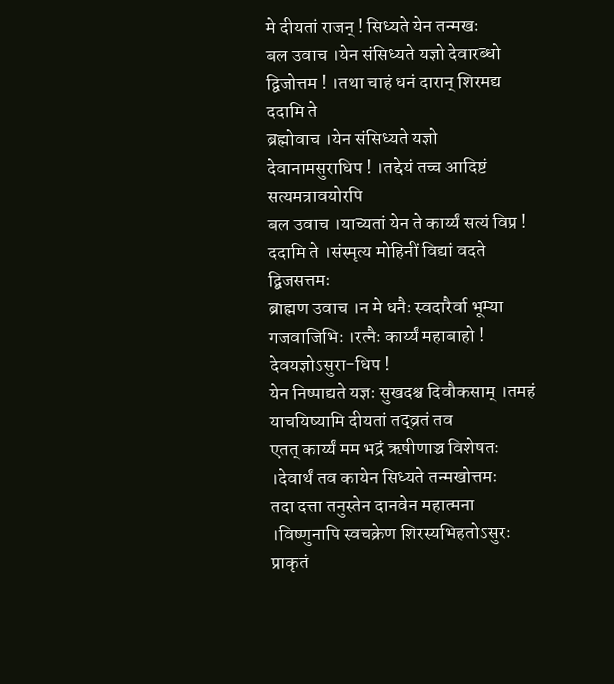मे दीयतां राजन् ! सिध्यते येन तन्मखः
बल उवाच ।येन संसिध्यते यज्ञो देवारब्धो द्विजोत्तम ! ।तथा चाहं धनं दारान् शिरमद्य ददामि ते
ब्रह्मोवाच ।येन संसिध्यते यज्ञो देवानामसुराधिप ! ।तद्देयं तच्च आदिष्टं सत्यमत्रावयोरपि
बल उवाच ।याच्यतां येन ते कार्य्यं सत्यं विप्र ! ददामि ते ।संस्मृत्य मोहिनीं विद्यां वदते द्बिजसत्तमः
ब्राह्मण उवाच ।न मे धनैः स्वदारैर्वा भूम्या गजवाजिभिः ।रत्नैः कार्य्यं महाबाहो ! देवयज्ञोऽसुरा-धिप !
येन निष्पाद्यते यज्ञः सुखदश्च दिवौकसाम् ।तमहं याचयिष्यामि दीयतां तद्व्रतं तव
एतत् कार्य्यं मम भद्रं ऋषीणाञ्च विशेषतः ।देवार्थं तव कायेन सिध्यते तन्मखोत्तमः
तदा दत्ता तनुस्तेन दानवेन महात्मना ।विष्णुनापि स्वचक्रेण शिरस्यभिहतोऽसुरः
प्राकृतं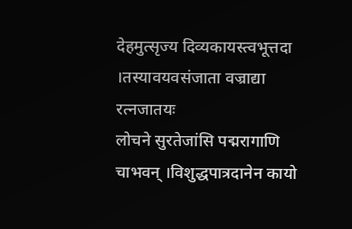देहमुत्सृज्य दिव्यकायस्त्वभूत्तदा ।तस्यावयवसंजाता वज्राद्या रत्नजातयः
लोचने सुरतेजांसि पद्मरागाणि चाभवन् ।विशुद्धपात्रदानेन कायो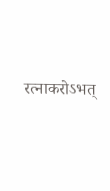रत्नाकरोऽभत्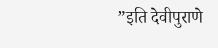”इति देवीपुराणे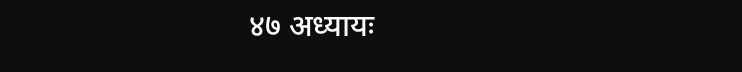४७ अध्यायः